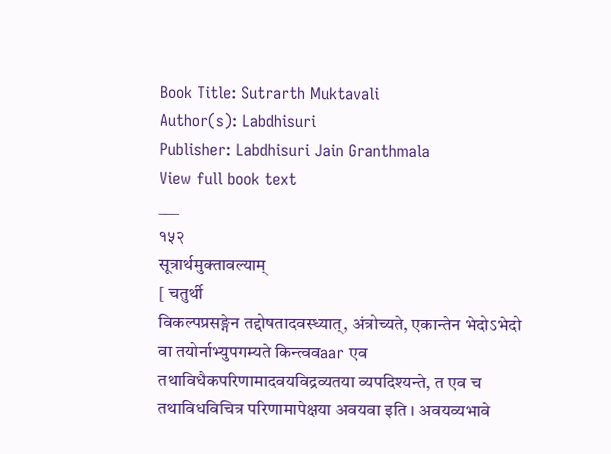Book Title: Sutrarth Muktavali
Author(s): Labdhisuri
Publisher: Labdhisuri Jain Granthmala
View full book text
___
१५२
सूत्रार्थमुक्तावल्याम्
[ चतुर्थी
विकल्पप्रसङ्गेन तद्दोषतादवस्ध्यात्, अंत्रोच्यते, एकान्तेन भेदोऽभेदो वा तयोर्नाभ्युपगम्यते किन्त्ववaar एव तथाविधैकपरिणामादवयविद्रव्यतया व्यपदिश्यन्ते, त एव च तथाविधविचित्र परिणामापेक्षया अवयवा इति । अवयव्यभावे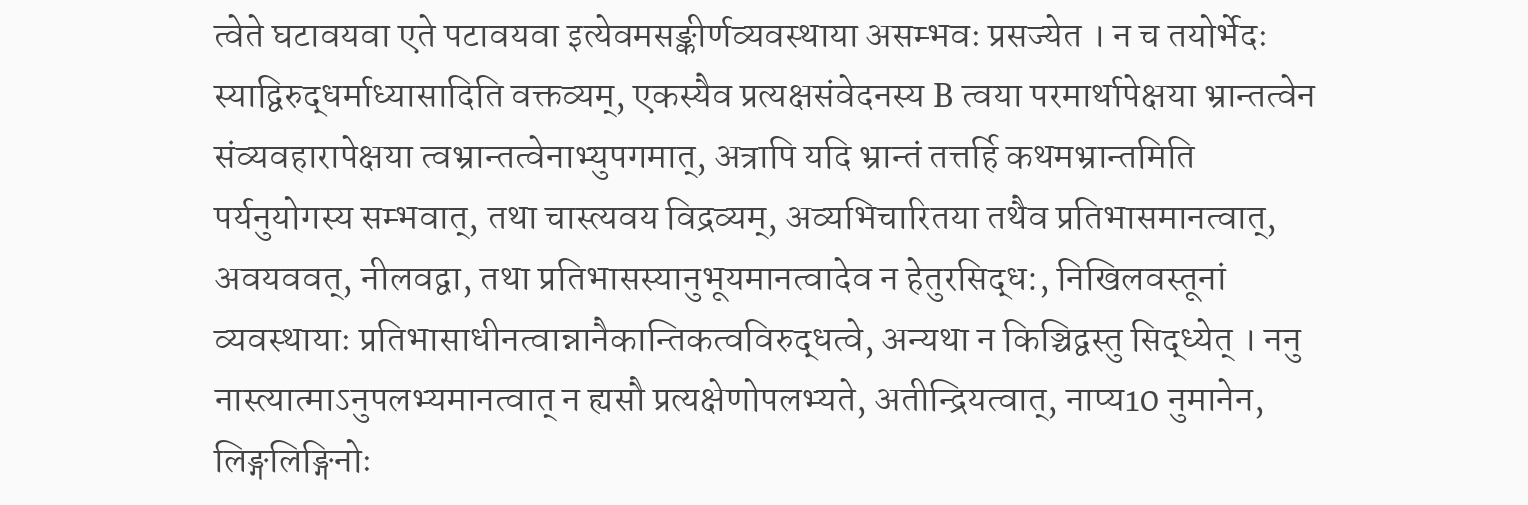त्वेते घटावयवा एते पटावयवा इत्येवमसङ्कीर्णव्यवस्थाया असम्भवः प्रसज्येत । न च तयोर्भेदः स्याद्विरुद्धर्माध्यासादिति वक्तव्यम्, एकस्यैव प्रत्यक्षसंवेदनस्य B त्वया परमार्थापेक्षया भ्रान्तत्वेन संव्यवहारापेक्षया त्वभ्रान्तत्वेनाभ्युपगमात्, अत्रापि यदि भ्रान्तं तत्तर्हि कथमभ्रान्तमिति पर्यनुयोगस्य सम्भवात्, तथा चास्त्यवय विद्रव्यम्, अव्यभिचारितया तथैव प्रतिभासमानत्वात्, अवयववत्, नीलवद्वा, तथा प्रतिभासस्यानुभूयमानत्वादेव न हेतुरसिद्ध:, निखिलवस्तूनां व्यवस्थायाः प्रतिभासाधीनत्वान्नानैकान्तिकत्वविरुद्धत्वे, अन्यथा न किञ्चिद्वस्तु सिद्ध्येत् । ननु नास्त्यात्माऽनुपलभ्यमानत्वात् न ह्यसौ प्रत्यक्षेणोपलभ्यते, अतीन्द्रियत्वात्, नाप्य10 नुमानेन, लिङ्गलिङ्गिनोः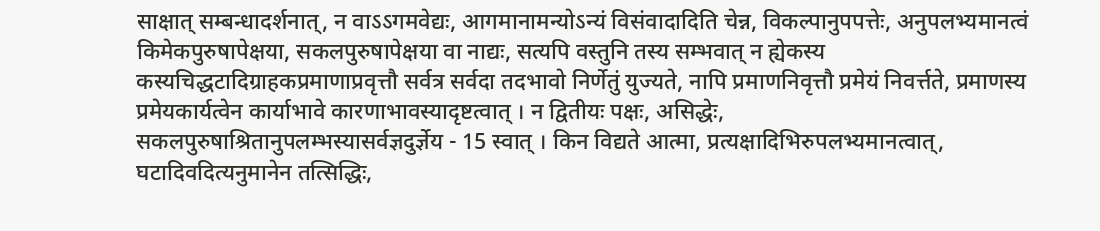साक्षात् सम्बन्धादर्शनात्, न वाऽऽगमवेद्यः, आगमानामन्योऽन्यं विसंवादादिति चेन्न, विकल्पानुपपत्तेः, अनुपलभ्यमानत्वं किमेकपुरुषापेक्षया, सकलपुरुषापेक्षया वा नाद्यः, सत्यपि वस्तुनि तस्य सम्भवात् न ह्येकस्य कस्यचिद्धटादिग्राहकप्रमाणाप्रवृत्तौ सर्वत्र सर्वदा तदभावो निर्णेतुं युज्यते, नापि प्रमाणनिवृत्तौ प्रमेयं निवर्त्तते, प्रमाणस्य प्रमेयकार्यत्वेन कार्याभावे कारणाभावस्यादृष्टत्वात् । न द्वितीयः पक्षः, असिद्धेः, सकलपुरुषाश्रितानुपलम्भस्यासर्वज्ञदुर्ज्ञेय - 15 स्वात् । किन विद्यते आत्मा, प्रत्यक्षादिभिरुपलभ्यमानत्वात्, घटादिवदित्यनुमानेन तत्सिद्धिः,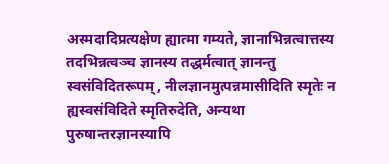अस्मदादिप्रत्यक्षेण ह्यात्मा गम्यते, ज्ञानाभिन्नत्वात्तस्य तदभिन्नत्वञ्च ज्ञानस्य तद्धर्मत्वात् ज्ञानन्तु स्वसंविदितरूपम्, नीलज्ञानमुत्पन्नमासीदिति स्मृतेः न ह्यस्वसंविदिते स्मृतिरुदेति, अन्यथा पुरुषान्तरज्ञानस्यापि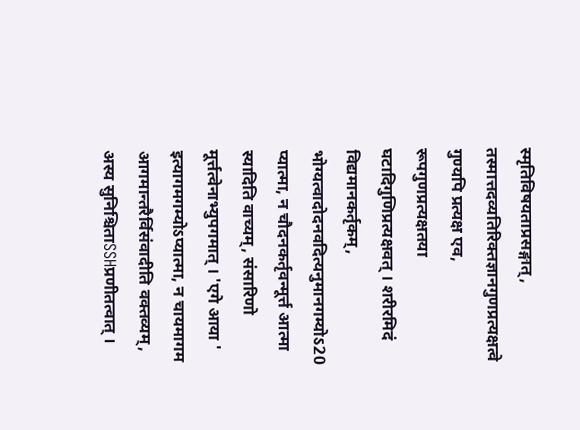स्मृतिविषयताप्रसङ्गात्, तस्मात्तदव्यतिरिक्तज्ञानगुणप्रत्यक्षत्वे गुण्यपि प्रत्यक्ष एव, रूपगुणप्रत्यक्षतया घटादिगुणिप्रत्यक्षवत् । शरीरमिदं विद्यमानकर्तृकम्, भोग्यत्वादोदनवदित्यनुमानगम्योऽ20 प्यात्मा, न चौदनकर्तृवन्मूर्त्त आत्मा स्यादिति वाच्यम्, संसारिणो मूर्त्तत्वेनाभ्युपगमात् । 'एगे आया ' इत्यागमगम्योऽप्यात्मा, न चायमागम आगमान्तरैर्विसंवादीति वक्तव्यम्, अस्य सुनिश्चिताSSHप्रणीतत्वात् ।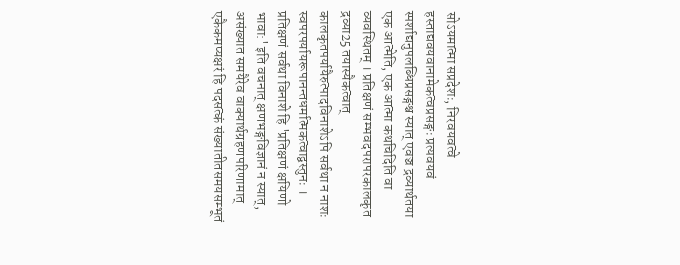सोऽयमात्मा सप्रदेशः, निरवयवत्वे हस्ताद्यवयवानामेकत्वप्रसङ्गः प्रत्यवयवं स्पर्शाद्यनुपलब्धिप्रसङ्गश्च स्यात् एवञ्च द्रव्यार्थतया एक आत्मेति, एक आत्मा कथचिदिति वा व्यवस्थितम् । प्रतिक्षणं सम्भवदपरापरकालकृत द्रव्या25 तयास्यैकत्वात् कालकृतपर्यायैरुत्पादविनाशेऽपि सर्वथा न नाशः स्वपरपर्यायरूपानन्तधर्मात्मकत्वाद्वस्तुनः । प्रतिक्षणं सर्वथा विनाशे हि 'प्रतिक्षणं क्षयिणो भावा:' इति वचनात् क्षणभङ्गविज्ञानं न स्यात्, असंख्यात समयैरेव वाक्यार्थग्रहणपरिणामात् एकैकमप्यक्षरं हि पदसत्कं संख्यातीतसमयसम्भूतं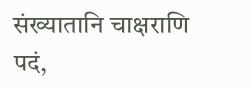संख्यातानि चाक्षराणि पदं,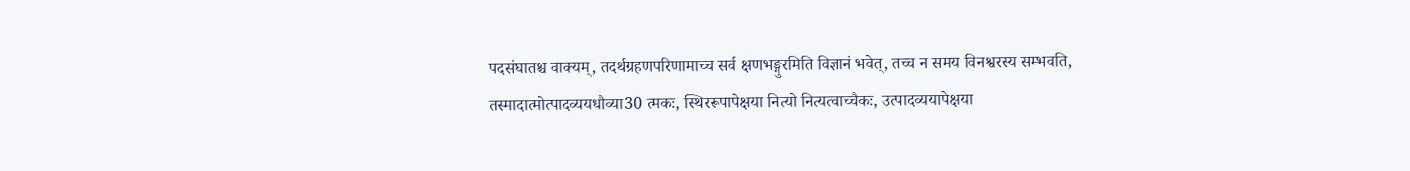पदसंघातश्च वाक्यम्, तदर्थग्रहणपरिणामाच्च सर्व क्षणभङ्गुरमिति विज्ञानं भवेत्, तच्च न समय विनश्वरस्य सम्भवति, तस्मादात्मोत्पादव्ययधौव्या30 त्मकः, स्थिररूपापेक्षया नित्यो नित्यत्वाच्चैकः, उत्पादव्ययापेक्षया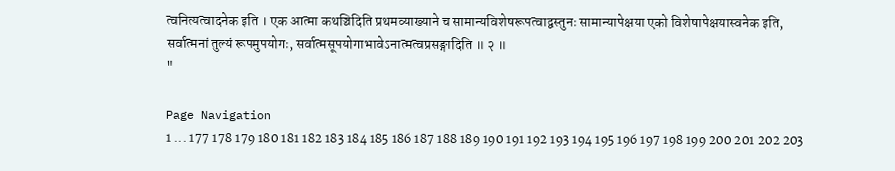त्वनित्यत्वादनेक इति । एक आत्मा कथञ्चिदिति प्रथमव्याख्याने च सामान्यविशेषरूपत्वाद्वस्तुनः सामान्यापेक्षया एको विशेषापेक्षयास्वनेक इति, सर्वात्मनां तुल्यं रूपमुपयोगः, सर्वात्मसूपयोगाभावेऽनात्मत्वप्रसङ्गादिति ॥ २ ॥
"

Page Navigation
1 ... 177 178 179 180 181 182 183 184 185 186 187 188 189 190 191 192 193 194 195 196 197 198 199 200 201 202 203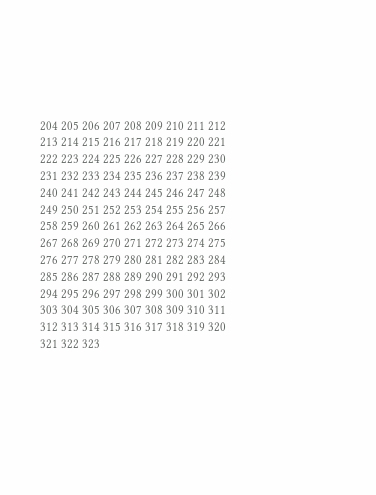204 205 206 207 208 209 210 211 212 213 214 215 216 217 218 219 220 221 222 223 224 225 226 227 228 229 230 231 232 233 234 235 236 237 238 239 240 241 242 243 244 245 246 247 248 249 250 251 252 253 254 255 256 257 258 259 260 261 262 263 264 265 266 267 268 269 270 271 272 273 274 275 276 277 278 279 280 281 282 283 284 285 286 287 288 289 290 291 292 293 294 295 296 297 298 299 300 301 302 303 304 305 306 307 308 309 310 311 312 313 314 315 316 317 318 319 320 321 322 323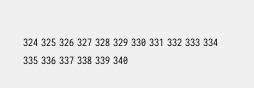324 325 326 327 328 329 330 331 332 333 334 335 336 337 338 339 340